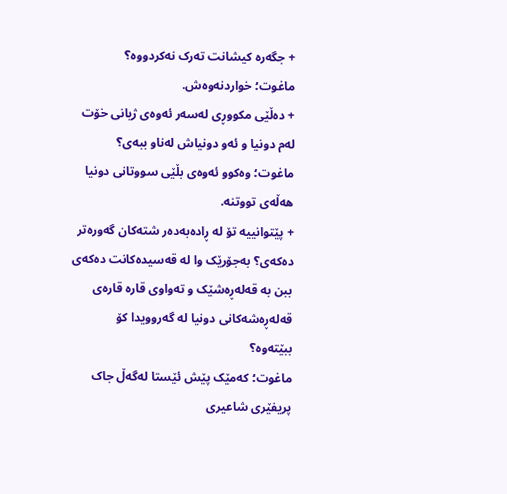+ جگەرە کیشانت تەرک نەکردووە؟
ماغوت؛ خواردنەوەش.
+ دەڵێی مکووڕی لەسەر ئەوەی ژیانی خۆت لەم دونیا و ئەو دونیاش لەناو ببەی؟
ماغوت؛ وەکوو ئەوەی بڵێی سووتانی دونیا هەڵەی تووتنە.
+ پێتوانییە تۆ لە ڕادەبەدەر شتەکان گەورەتر دەکەی؟ بەجۆرێک وا لە قەسیدەکانت دەکەی ببن بە قەلەڕەشێک و تەواوی قارە قارەی قەلەڕەشەکانی دونیا لە گەروویدا کۆ ببێتەوە؟
ماغوت؛ کەمێک پێش ئێستا لەگەڵ جاک پریفێری شاعیری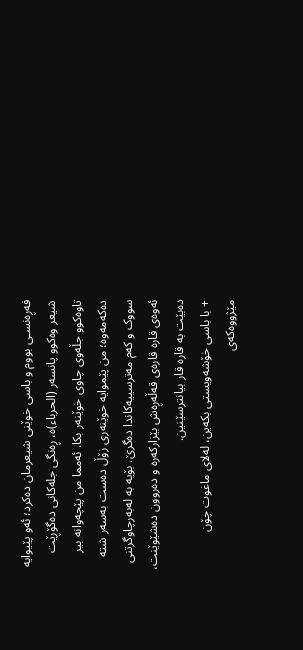فەڕەنسـی بووم و باسی خوێنی شیعرمان دەکرد؛ ئەو پێیوایە شیعر وەکوو پانسەر (الحرباء)ە، ڕەنگی جلەکانی دەگۆڕێت تاوەکوو جڵەوی چاوی خوێنەر بکا. ئەمما من پێچەوانە بیر دەکەمەوە؛ من پێموایە خوێنەری زۆڵ دەست بەسەر شتە سووک و کەم مەترسییەکاندا دەگرێ. بۆیە بە لەبەرچاوگرتنی ئەوەی قارە قارەی قەڵەڕەش بێزارکەرە و دەروون دەشێوێنت، دەبێت بە قارە قار بیانترسێنین.
+ با باسی خۆشەویستی بکەین، لەلای ماغوت چۆن مێژووەکەی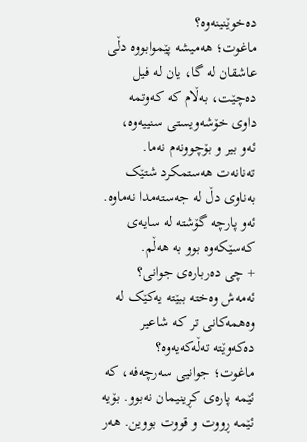دەخوێنینەوە؟
ماغوت؛ هەمیشە پێموابووە دڵی عاشقان لە گا، یان لە فیل دەچێت، بەڵام کە کەوتمە داوی خۆشەویستی سنییەوە، ئەو بیر و بۆچوونەم نەما. تەنانەت هەستمکرد شتێک بەناوی دڵ لە جەستەمدا نەماوە. ئەو پارچە گۆشتە لە سایەی کەسێکەوە بوو بە هەڵم.
+ چی دەربارەی جوانی؟ ئەمەش وەختە ببێتە یەکێک لە وەهمەکانی تر کە شاعیر دەکەوێتە تەڵەکەیەوە؟
ماغوت؛ جوانیی سەرچەفە، کە ئێمە پارەی کڕینیمان نەبوو. بۆیە ئێمە ڕووت و قووت بووین. هەر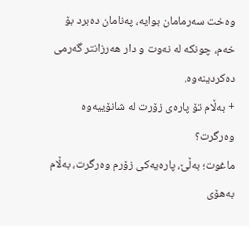وەخت سەرمامان بوایە، پەنامان دەبرد بۆ خەم، چونکە لە نەوت و دار هەرزانتر گەرمی دەکردینەوە.
+ بەڵام تۆ پارەی زۆرت لە شانۆییەوە وەرگرت؟
ماغوت؛ بەڵێ، پارەیەکی زۆرم وەرگرت، بەڵام بەهۆی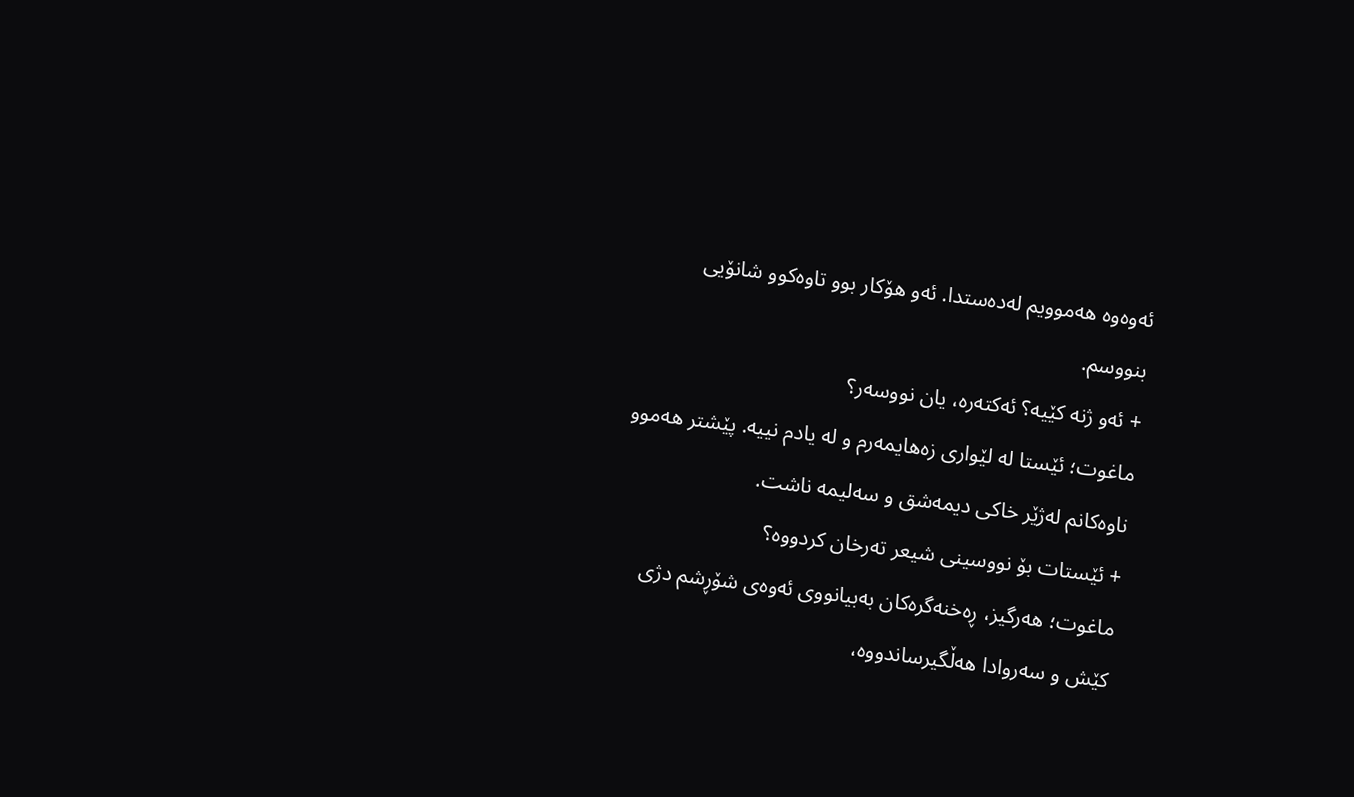ئەوەوە هەموویم لەدەستدا. ئەو هۆکار بوو تاوەکوو شانۆیی بنووسم.
+ ئەو ژنە کێیە؟ ئەکتەرە، یان نووسەر؟
ماغوت؛ ئێستا لە لێواری زەهایمەرم و لە یادم نییە. پێشتر هەموو ناوەکانم لەژێر خاکی دیمەشق و سەلیمە ناشت.
+ ئێستات بۆ نووسینی شیعر تەرخان کردووە؟
ماغوت؛ هەرگیز، ڕەخنەگرەکان بەبیانووی ئەوەی شۆڕشم دژی کێش و سەروادا هەڵگیرساندووە،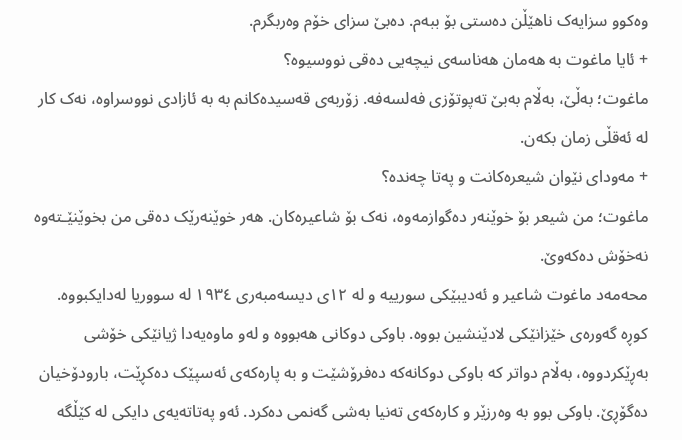وەکوو سزایەک ناهێڵن دەستی بۆ ببەم. دەبێ سزای خۆم وەربگرم.
+ ئایا ماغوت بە هەمان هەناسەی نیچەیی دەقی نووسیوە؟
ماغوت؛ بەڵێ، بەڵام بەبێ تەپوتۆزی فەلسەفە. زۆربەی قەسیدەکانم بە بە ئازادی نووسراوە، نەک کار لە ئەقڵی زمان بکەن.
+ مەودای نێوان شیعرەکانت و پەتا چەندە؟
ماغوت؛ من شیعر بۆ خوێنەر دەگوازمەوە، نەک بۆ شاعیرەکان. هەر خوێنەرێک دەقی من بخوێنێـتەوە نەخۆش دەکەوێ.
محەمەد ماغوت شاعیر و ئەدیبێکی سورییە و لە ١٢ی دیسەمبەری ١٩٣٤ لە سووریا لەدایکبووە. کوڕە گەورەی خێزانێکی لادێنشین بووە. باوکی دوکانی هەبووە و لەو ماوەیەدا ژیانێکی خۆشی بەڕێکردووە، بەڵام دواتر کە باوکی دوکانەکە دەفرۆشێت و بە پارەکەی ئەسپێک دەکڕێت، بارودۆخیان دەگۆڕێ. باوکی بوو بە وەرزێر و کارەکەی تەنیا بەشی گەنمی دەکرد. ئەو پەتاتەیەی دایکی لە کێڵگە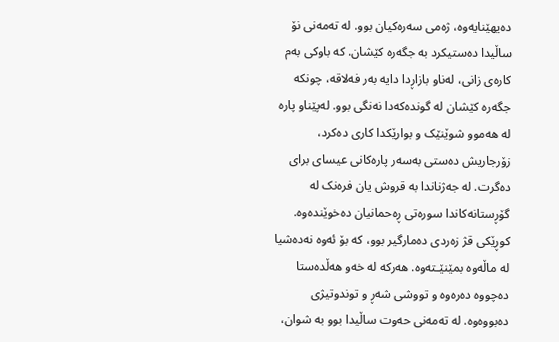دەیهێنایەوە، ژەمی سەرەکیان بوو. لە تەمەنی نۆ ساڵیدا دەستیکرد بە جگەرە کێشان. کە باوکی بەم کارەی زانی، لەناو بازاڕدا دایە بەر فەلاقە، چونکە جگەرە کێشان لە گوندەکەدا نەنگی بوو. لەپێناو پارە لە هەموو شوێنێک و بوارێکدا کاری دەکرد، زۆرجاریش دەستی بەسەر پارەکانی عیسای برای دەگرت. لە جەژناندا بە قروش یان فرەنک لە گۆڕستانەکاندا سورەتی ڕەحمانیان دەخوێندەوە.
کوڕێکی قژ زەردی دەمارگیر بوو، کە بۆ ئەوە نەدەشیا لە ماڵەوە بمێنێـتەوە. هەرکە لە خەو هەڵدەستا دەچووە دەرەوە و تووشی شەڕ و توندوتیژی دەبووەوە. لە تەمەنی حەوت ساڵیدا بوو بە شوان،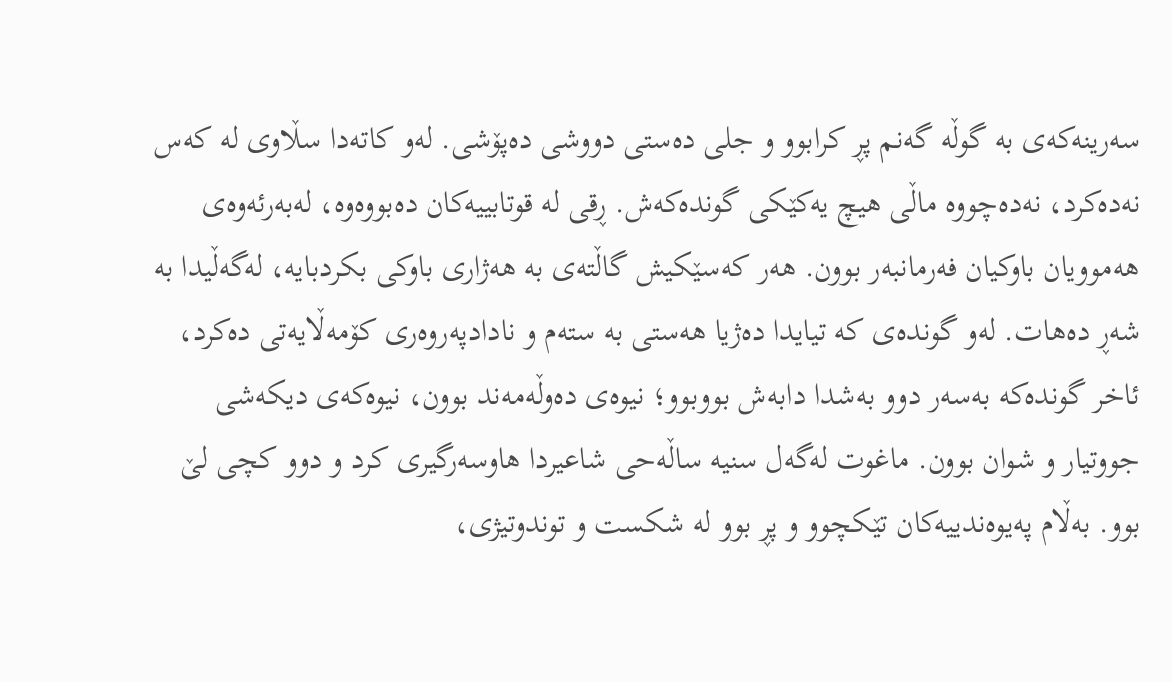سەرینەکەی بە گوڵە گەنم پڕ کرابوو و جلی دەستی دووشی دەپۆشی. لەو کاتەدا سڵاوی لە کەس نەدەکرد، نەدەچووە ماڵی هیچ یەکێکی گوندەکەش. ڕقی لە قوتابییەکان دەبووەوە، لەبەرئەوەی هەموویان باوکیان فەرمانبەر بوون. هەر کەسێکیش گاڵتەی بە هەژاری باوکی بکردبایە، لەگەڵیدا بە شەڕ دەهات. لەو گوندەی کە تیایدا دەژیا هەستی بە ستەم و نادادپەروەری کۆمەڵایەتی دەکرد، ئاخر گوندەکە بەسەر دوو بەشدا دابەش بووبوو؛ نیوەی دەوڵەمەند بوون، نیوەکەی دیکەشی جووتیار و شوان بوون. ماغوت لەگەل سنیە ساڵەحی شاعیردا هاوسەرگیری کرد و دوو کچی لێ بوو. بەڵام پەیوەندییەکان تێکچوو و پڕ بوو لە شکست و توندوتیژی،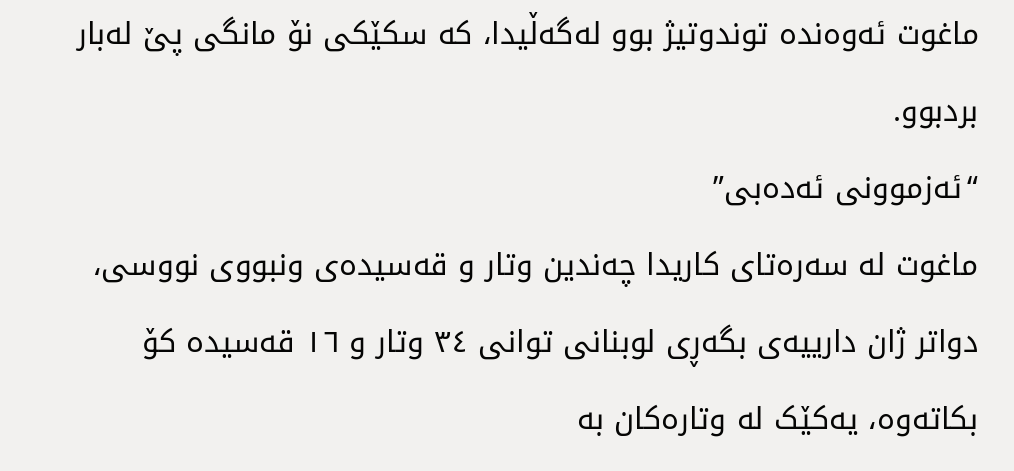ماغوت ئەوەندە توندوتیژ بوو لەگەڵیدا، کە سکێکی نۆ مانگی پێ لەبار بردبوو.
“ئەزموونی ئەدەبی”
ماغوت لە سەرەتای کاریدا چەندین وتار و قەسیدەی ونبووی نووسی، دواتر ژان دارییەی بگەڕی لوبنانی توانی ٣٤ وتار و ١٦ قەسیدە کۆ بکاتەوە، یەکێک لە وتارەکان بە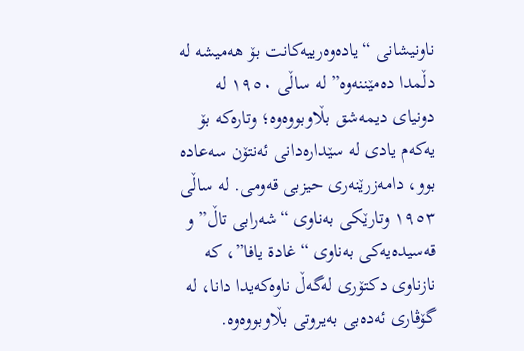ناونیشانی “یادەوەرییەکانت بۆ هەمیشە لە دڵمدا دەمێننەوە” لە ساڵی ١٩٥٠ لە دونیای دیمەشق بڵاوبووەوە؛ وتارەکە بۆ یەکەم یادی لە سێدارەدانی ئەنتۆن سەعادە بوو، دامەزرێنەری حیزبی قەومی. لە ساڵی ١٩٥٣ وتارێکی بەناوی “شەرابی تاڵ” و قەسیدەیەکی بەناوی “غادة یافا”، کە نازناوی دکتۆری لەگەڵ ناوەکەیدا دانا، لە گۆڤاری ئەدەبی بەیروتی بڵاوبووەوە.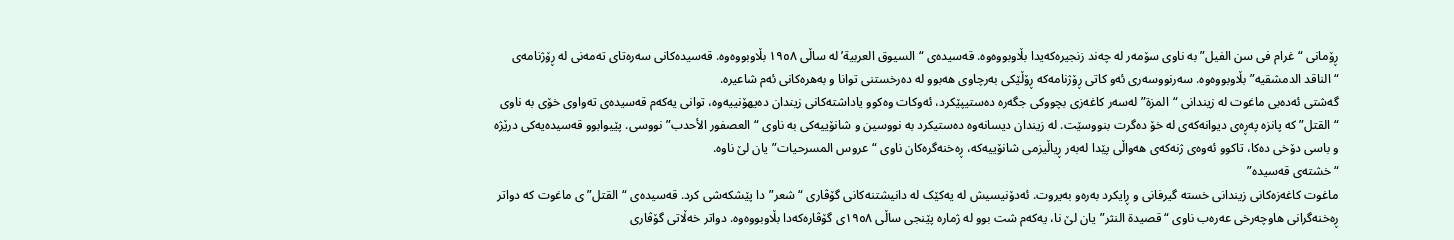ڕۆمانی “غرام فی سن الفیل” بە ناوی سۆمەر لە چەند زنجیرەکەیدا بڵاوبووەوە. قەسیدەی “السیوق العربیة’ لە ساڵی ١٩٥٨ بڵاوبووەوە. قەسیدەکانی سەرەتای تەمەنی لە ڕۆژنامەی “الناقد الدمشقیە” بڵاوبووەوە. سەرنووسەری ئەو کاتی ڕۆژنامەکە ڕۆڵێکی بەرچاوی هەبوو لە دەرخستنی توانا و بەهرەکانی ئەم شاعیرە.
گەشتی ئەدەبی ماغوت لە زیندانی “المزة” لەسەر کاغەزی بچووکی جگەرە دەستیپێکرد، ئەوکات وەکوو یاداشتەکانی زیندان دەیهۆنییەوە، توانی یەکەم قەسیدەی تەواوی خۆی بە ناوی “القتل” کە پانزە پەڕەی دیوانەکەی لە خۆ دەگرت بنووسێت. لە زیندان دیسانەوە دەستیکرد بە نووسین و شانۆییەکی بە ناوی “العصفور الأحدب” نووسی. پێیوابوو قەسیدەیەکی درێژە و باسی دۆخی دەکا، تاکوو ئەوەی ژنەکەی هەواڵی پێدا لەبەر ڕیاڵیزمی شانۆییەکە، ڕەخنەگرەکان ناوی “عروس المسرحیات”یان لێ ناوە.
“خشتەی قەسیدە”
ماغوت کاغەزەکانی زیندانی خستە گیرفانی و ڕایکرد بەرەو بەیروت. ئەدۆنیسیش لە یەکێک لە دانیشتنەکانی گۆڤاری “شعر”دا پێشکەشی کرد. قەسیدەی “القتل”ی ماغوت کە دواتر ڕەخنەگرانی هاوچەرخی عەرەب ناوی “قصیدة النثر”یان لێ نا، یەکەم شت بوو لە ژمارە پێنجی ساڵی ١٩٥٨ی گۆڤارەکەدا بڵاوبووەوە. دواتر خەڵاتی گۆڤاری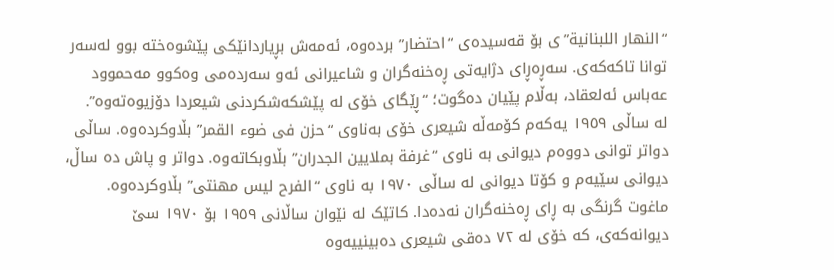“النهار اللبنانیة”ی بۆ قەسیدەی “احتضار” بردەوە، ئەمەش بڕیاردانێکی پێشوەختە بوو لەسەر توانا تاکەکەی. سەڕەڕای دژایەتی ڕەخنەگران و شاعیرانی ئەو سەردەمی وەکوو مەحموود عەباس ئەلعقاد، بەڵام پێیان دەگوت؛ “ڕێگای خۆی لە پێشکەشکردنی شیعردا دۆزیوەتەوە”.
لە ساڵی ١٩٥٩ یەکەم کۆمەڵە شیعری خۆی بەناوی “حزن فی ضوء القمر” بڵاوکردەوە. ساڵی دواتر توانی دووەم دیوانی بە ناوی “غرفة بملایین الجدران” بڵاوبکاتەوە. دواتر و پاش دە ساڵ، دیوانی سێیەم و کۆتا دیوانی لە ساڵی ١٩٧٠ بە ناوی “الفرح لیس مهنتی” بڵاوکردەوە. ماغوت گرنگی بە ڕای ڕەخنەگران نەدەدا. کاتێک لە نێوان ساڵانی ١٩٥٩ بۆ ١٩٧٠ سێ دیوانەکەی، کە خۆی لە ٧٢ دەقی شیعری دەبینییەوە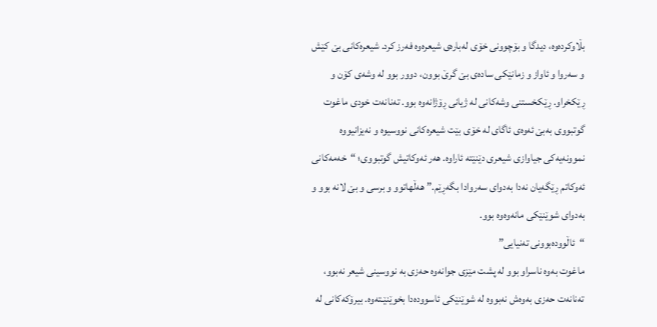بڵاوکردەوە، دیدگا و بۆچوونی خۆی لەبارەی شیعرەوە فەرز کرد. شیعرەکانی بێ کێش و سەروا و ئاواز و زمانێکی سادەی بێ گرێ بوون، دوور بوو لە وشەی کۆن و ڕێکخراو. ڕێکخستنی وشەکانی لە ژیانی ڕۆژانەوە بوو. تەنانەت خودی ماغوت گوتبووی بەبێ ئەوەی ئاگای لە خۆی بێت شیعرەکانی نووسیوە و نەیزانیووە نموونەیەکی جیاوازی شیعری دێنێتە ئاراوە. هەر ئەوکاتیش گوتبووی؛ “خەمەکانی ئەوکاتم ڕێگەیان نەدا بەدوای سەروادا بگەڕێم.” هەڵهاتوو و برسی و بێ لانە بوو و بەدوای شوێنێکی مانەوەوە بوو.
“ئاڵوودەبوونی تەنیایی”
ماغوت بەوە ناسراو بوو لە پشت مێزی جوانەوە حەزی بە نووسینی شیعر نەبوو، تەنانەت حەزی بەوەش نەبووە لە شوێنێکی ئاسوودەدا بخوێنێـتەوە. بیرۆکەکانی لە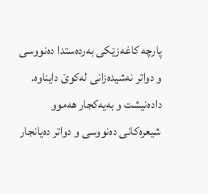پارچە کاغەزێکی بەردەستدا دەنووسی و دواتر نەشیدەزانی لەکوێ دایناوە. دادەنیشت و بەیەکجار هەموو شیعرەکانی دەنووسی و دواتر دەیانجار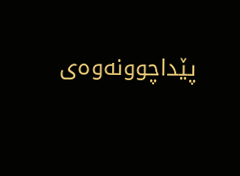پێداچوونەوەی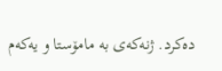دەکرد. ژنەکەی بە مامۆستا و یەکەم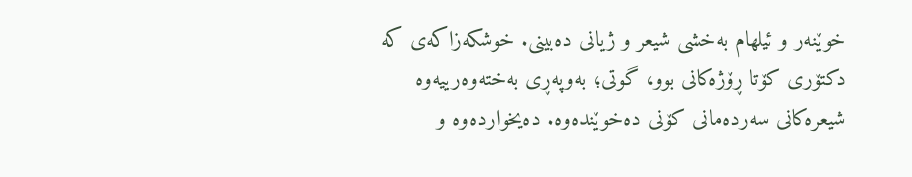خوێنەر و ئیلهام بەخشی شیعر و ژیانی دەبینی. خوشکەزاکەی کە دکتۆری کۆتا ڕۆژەکانی بوو، گوتی؛ بەوپەڕی بەختەوەرییەوە شیعرەکانی سەردەمانی کۆنی دەخوێندەوە. دەیخواردەوە و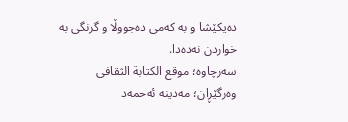دەیکێشا و بە کەمی دەجووڵا و گرنگی بە خواردن نەدەدا.
سەرچاوە؛ موقع الکتابة الثقافی
وەرگێڕان؛ مەدینە ئەحمەد